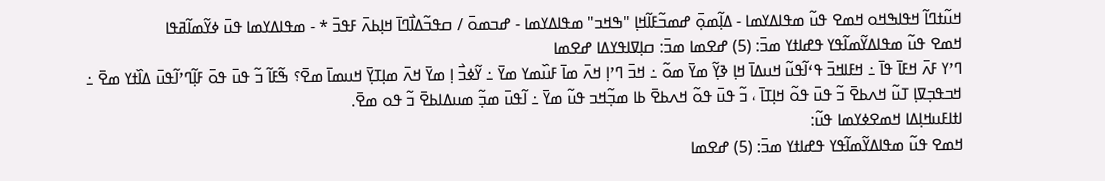ߞߎ߬ߙߣߊ߬ ߞߟߊߒߞߋ ߞߘߐ ߟߎ߬ ߘߟߊߡߌߘߊ - ߡߊ߲߬ߘߋ߲߫ ߝߘߏ߬ߓߊ߬ߞߊ߲ "ߒߞߏ" ߘߟߊߡߌߘߊ - ߝߏߘߋ߫ / ߛߟߏ߬ߡߊ߯ߣߊ߫ ߞߊ߲ߕߍ߫ ߓߟߏ߫ * - ߘߟߊߡߌߘߊ ߟߎ߫ ߦߌ߬ߘߊ߬ߥߟߊ
ߞߘߐ ߟߎ߬ ߘߟߊߡߌ߬ߘߊ߬ߟߌ ߟߝߊߙߌ ߘߏ߫: (5) ߝߐߘߊ ߘߏ߫: ߛߊ߲ߜߊߟߌߡߊ ߝߐߘߊ
ߣߴߌ ߓߍ߫ ߞߓߊ߫ ߟߊ߫ ߸ ߞߓߊߞߏ߫ ߟߵߊ߬ߟߎ߬ ߞߎߡߊ߫ ߞߊ߲ ߢߌ߲߬ ߘߌ߫ ߘߋ߬ ߸ ߞߏ߫ ߣߴߊ߲ ߞߍ߫ ߘߊ߫ ߓߎ߰ߘߌ ߘߌ߫ ߸ ߌ߬ߦߏ߯ ߊ߲ ߘߌ߫ ߞߍ߫ ߘߊ߲ߠߌ߲߫ ߞߎߘߊ߫ ߘߐ߫؟ ߒ߬ߓߊ߬ ߏ߬ ߟߎ߫ ߟߋ߫ ߓߊ߲߬ߣߴߊ߬ߟߎ߫ ߡߊ߰ߙߌ ߘߐ߫ ߸ ߞߏߟߏ߲ߜߊ߲ ߠߎ߬ ߞߍߕߐ߫ ߏ߬ ߟߎ߫ ߟߋ߬ ߞߊ߲ߠߊ߫ ، ߏ߬ ߟߎ߫ ߟߋ߬ ߞߍߕߐ߫ ߕߊ ߘߏ߲߬ߞߏ ߟߎ߬ ߘߌ߫ ߸ ߊ߬ߟߎ߫ ߘߏ߲߬ ߘߎߡߊߕߐ߫ ߏ߬ ߟߋ ߘߐ߫.
ߊߙߊߓߎߞߊ߲ߡߊ ߞߘߐߦߌߘߊ ߟߎ߬:
ߞߘߐ ߟߎ߬ ߘߟߊߡߌ߬ߘߊ߬ߟߌ ߟߝߊߙߌ ߘߏ߫: (5) ߝߐߘߊ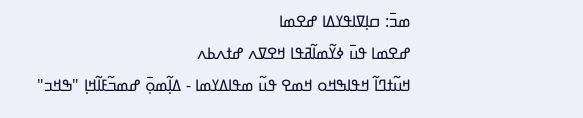ߘߏ߫: ߛߊ߲ߜߊߟߌߡߊ ߝߐߘߊ
ߝߐߘߊ ߟߎ߫ ߦߌ߬ߘߊ߬ߥߟߊ ߞߐߜߍ ߝߙߍߕߍ
ߞߎ߬ߙߣߊ߬ ߞߟߊߒߞߋ ߞߘߐ ߟߎ߬ ߘߟߊߡߌߘߊ - ߡߊ߲߬ߘߋ߲߫ ߝߘߏ߬ߓߊ߬ߞߊ߲ "ߒߞߏ"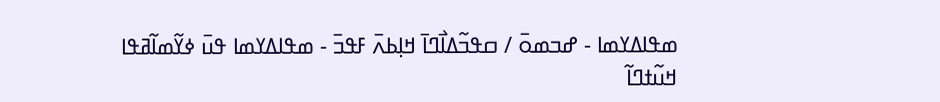ߘߟߊߡߌߘߊ - ߝߏߘߋ߫ / ߛߟߏ߬ߡߊ߯ߣߊ߫ ߞߊ߲ߕߍ߫ ߓߟߏ߫ - ߘߟߊߡߌߘߊ ߟߎ߫ ߦߌ߬ߘߊ߬ߥߟߊ
ߞߎ߬ߙߣߊ߬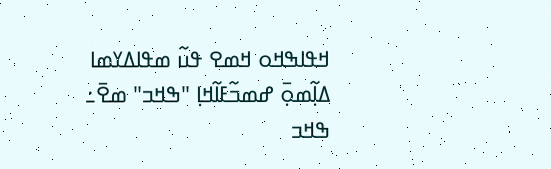ߞߟߊߒߞߋ ߞߘߐ ߟߎ߬ ߘߟߊߡߌߘߊ ߡߊ߲߬ߘߋ߲߫ ߝߘߏ߬ߓߊ߬ߞߊ߲ "ߒߞߏ" ߘߐ߫߸ ߒߞߏ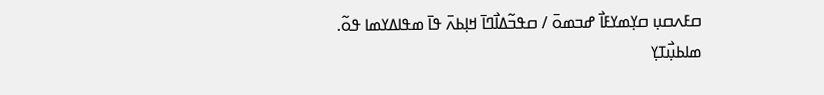ߛߓߍߛߎ߲ ߛߌ߲ߘߌߓߊ߯ ߝߏߘߋ߫ / ߛߟߏ߬ߡߊ߯ߣߊ߫ ߞߊ߲ߕߍ߫ ߟߊ߫ ߘߟߊߡߌߘߊ ߟߋ߬.
ߘߊߕߎ߲߯ߠߌ߲